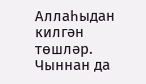Аллаһыдан килгән төшләр. Чыннан да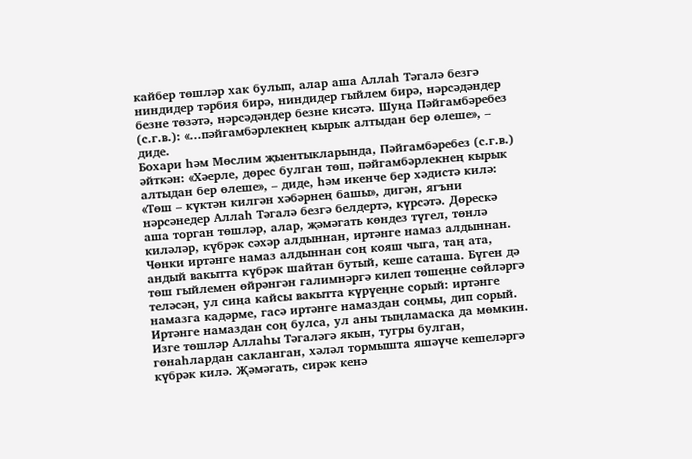кайбер төшләр хак булып, алар аша Аллаһ Тәгалә безгә ниндидер тәрбия бирә, ниндидер гыйлем бирә, нәрсәдәндер безне төзәтә, нәрсәдәндер безне кисәтә. Шуңа Пәйгамбәребез (с.г.в.): «...пәйгамбәрлекнең кырык алтыдан бер өлеше», – диде.
Бохари һәм Мөслим җыентыкларында, Пәйгамбәребез (с.г.в.) әйткән: «Хәерле, дөрес булган төш, пәйгамбәрлекнең кырык алтыдан бер өлеше», – диде, һәм икенче бер хәдистә килә: «Төш – күктән килгән хәбәрнең башы», дигән, ягъни нәрсәнедер Аллаһ Тәгалә безгә белдертә, күрсәтә. Дөрескә аша торган төшләр, алар, җәмәгать көндез түгел, төнлә киләләр, күбрәк сәхәр алдыннан, иртәнге намаз алдыннан. Чөнки иртәнге намаз алдыннан соң кояш чыга, таң ата, андый вакытта күбрәк шайтан бутый, кеше саташа. Бүген дә төш гыйлемен өйрәнгән галимнәргә килеп төшеңне сөйләргә теләсәң, ул сиңа кайсы вакытта күрүеңне сорый: иртәнге намазга кадәрме, гасә иртәнге намаздан соңмы, дип сорый. Иртәнге намаздан соң булса, ул аны тыңламаска да мөмкин.
Изге төшләр Аллаһы Тәгаләгә якын, тугры булган, гөнаһлардан сакланган, хәләл тормышта яшәүче кешеләргә күбрәк килә. Җәмәгать, сирәк кенә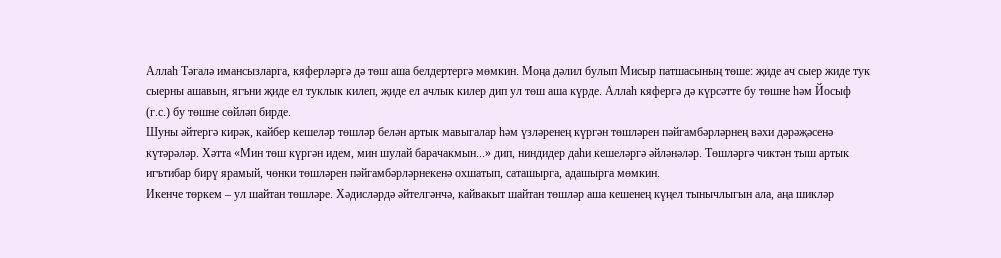Аллаһ Тәгалә имансызларга, кяферләргә дә төш аша белдертергә мөмкин. Моңа дәлил булып Мисыр патшасының төше: җиде ач сыер жиде тук сыерны ашавын, ягъни җиде ел туклык килеп, җиде ел ачлык килер дип ул төш аша күрде. Аллаһ кяфергә дә күрсәтте бу төшне һәм Йосыф (г.с.) бу төшне сөйләп бирде.
Шуны әйтергә кирәк, кайбер кешеләр төшләр белән артык мавыгалар һәм үзләренең күргән төшләрен пәйгамбәрләрнең вәхи дәрәҗәсенә күтәрәләр. Хәтта «Мин төш күргән идем, мин шулай барачакмын...» дип, ниндидер даһи кешеләргә әйләнәләр. Төшләргә чиктән тыш артык игътибар бирү ярамый, чөнки төшләрен пәйгамбәрләрнекенә охшатып, саташырга, адашырга мөмкин.
Икенче төркем – ул шайтан төшләре. Хәдисләрдә әйтелгәнчә, кайвакыт шайтан төшләр аша кешенең күңел тынычлыгын ала, аңа шикләр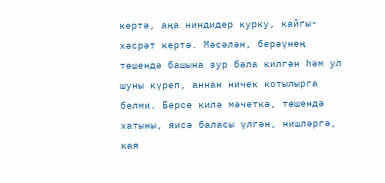кертә, аңа ниндидер курку, кайгы-хәсрәт кертә. Мәсәлән, берәүнең төшендә башына зур бәла килгән һәм ул шуны күреп, аннан ничек котылырга белми. Берсе килә мәчеткә, төшендә хатыны, яисә баласы үлгән, нишләргә, кая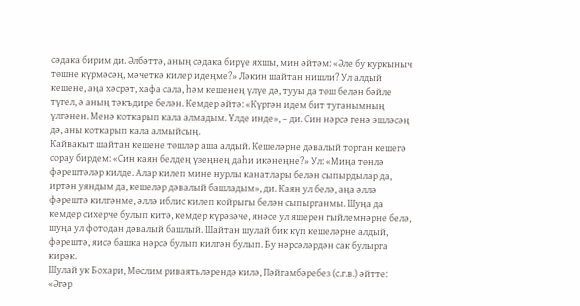сәдака бирим ди. Әлбәттә, аның сәдака бирүе яхшы, мин әйтәм: «Әле бу куркыныч төшне күрмәсәң, мәчеткә килер идеңме?» Ләкин шайтан нишли? Ул алдый кешене, аңа хәсрәт, хафа сала, һәм кешенең үлүе дә, тууы да төш белән бәйле түгел, ә аның тәкъдире белән. Кемдер әйтә: «Күргән идем бит туганымның үлгәнен. Менә коткарып кала алмадым. Үлде инде», – ди. Син нәрсә генә эшләсәң дә, аны коткарып кала алмыйсың.
Кайвакыт шайтан кешене төшләр аша алдый. Кешеләрне дәвалый торган кешегә сорау бирдем: «Син каян белдең үзеңнең даһи икәнеңне?» Ул: «Миңа төнлә фәрештәләр килде. Алар килеп мине нурлы канатлары белән сыпырдылар да, иртән уяндым да, кешеләр дәвалый башладым», ди. Каян ул белә, аңа әллә фәрештә килгәнме, әллә иблис килеп койрыгы белән сыпырганмы. Шуңа да кемдер сихерче булып китә, кемдер күрәзәче, янәсе ул яшерен гыйлемнәрне белә, шуңа ул фотодан дәвалый башлый. Шайтан шулай бик күп кешеләрне алдый, фәрештә, яисә башка нәрсә булып килгән булып. Бу нәрсәләрдән сак булырга кирәк.
Шулай ук Бохари, Мөслим риваятьләрендә килә, Пәйгамбәребез (с.г.в.) әйтте: «Әгәр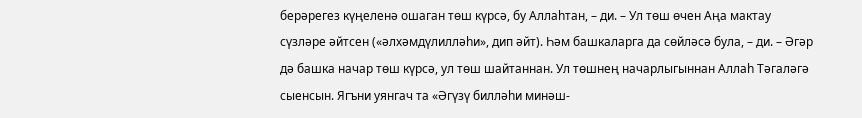берәрегез күңеленә ошаган төш күрсә, бу Аллаһтан, – ди. – Ул төш өчен Аңа мактау сүзләре әйтсен («әлхәмдүлилләһи», дип әйт). Һәм башкаларга да сөйләсә була, – ди. – Әгәр дә башка начар төш күрсә, ул төш шайтаннан. Ул төшнең начарлыгыннан Аллаһ Тәгаләгә сыенсын. Ягъни уянгач та «Әгүзү билләһи минәш-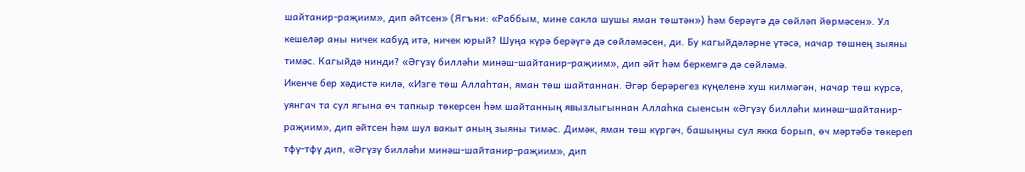шайтанир-раҗиим», дип әйтсен» (Ягъни: «Раббым, мине сакла шушы яман төштән») һәм берәүгә дә сөйләп йөрмәсен». Ул кешеләр аны ничек кабуд итә, ничек юрый? Шуңа күрә берәүгә дә сөйләмәсен, ди. Бу кагыйдәләрне үтәсә, начар төшнең зыяны тимәс. Кагыйдә нинди? «Әгүзү билләһи минәш-шайтанир-раҗиим», дип әйт һәм беркемгә дә сөйләмә.
Икенче бер хәдистә килә, «Изге төш Аллаһтан, яман төш шайтаннан. Әгәр берәрегез күңеленә хуш килмәгән, начар төш күрсә, уянгач та сул ягына өч тапкыр төкерсен һәм шайтанның явызлыгыннан Аллаһка сыенсын «Әгүзү билләһи минәш-шайтанир-раҗиим», дип әйтсен һәм шул вакыт аның зыяны тимәс. Димәк, яман төш күргәч, башыңны сул якка борып, өч мәртәбә төкереп тфү-тфү дип, «Әгүзү билләһи минәш-шайтанир-раҗиим», дип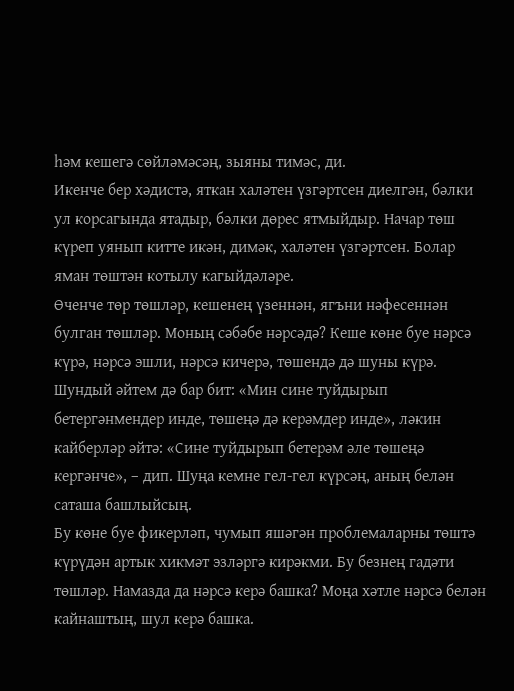һәм кешегә сөйләмәсәң, зыяны тимәс, ди.
Икенче бер хәдистә, яткан халәтен үзгәртсен диелгән, бәлки ул корсагында ятадыр, бәлки дөрес ятмыйдыр. Начар төш күреп уянып китте икән, димәк, халәтен үзгәртсен. Болар яман төштән котылу кагыйдәләре.
Өченче төр төшләр, кешенең үзеннән, ягъни нәфесеннән булган төшләр. Моның сәбәбе нәрсәдә? Кеше көне буе нәрсә күрә, нәрсә эшли, нәрсә кичерә, төшендә дә шуны күрә. Шундый әйтем дә бар бит: «Мин сине туйдырып бетергәнмендер инде, төшеңә дә керәмдер инде», ләкин кайберләр әйтә: «Сине туйдырып бетерәм әле төшеңә кергәнче», – дип. Шуңа кемне гел-гел күрсәң, аның белән саташа башлыйсың.
Бу көне буе фикерләп, чумып яшәгән проблемаларны төштә күрүдән артык хикмәт эзләргә кирәкми. Бу безнең гадәти төшләр. Намазда да нәрсә керә башка? Моңа хәтле нәрсә белән кайнаштың, шул керә башка.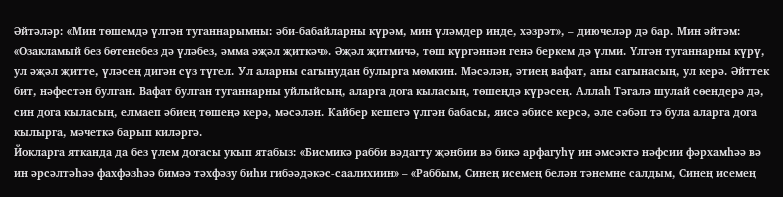Әйтәләр: «Мин төшемдә үлгән туганнарымны: әби-бабайларны күрәм, мин үләмдер инде, хәзрәт», – диючеләр дә бар. Мин әйтәм: «Озакламый без бөтенебез дә үләбез, әмма әҗәл җиткәч». Әҗәл җитмичә, төш күргәннән генә беркем дә үлми. Үлгән туганнарны күрү, ул әҗәл җитте, үләсең дигән сүз түгел. Ул аларны сагынудан булырга мөмкин. Мәсәлән, әтиең вафат, аны сагынасың, ул керә. Әйттек бит, нәфестән булган. Вафат булган туганнарны уйлыйсың, аларга дога кыласың, төшеңдә күрәсең. Аллаһ Тәгалә шулай сөендерә дә, син дога кыласың, елмаеп әбиең төшеңә керә, мәсәлән. Кайбер кешегә үлгән бабасы, яисә әбисе керсә, әле сәбәп тә була аларга дога кылырга, мәчеткә барып киләргә.
Йокларга ятканда да без үлем догасы укып ятабыз: «Бисмикә рабби вәдагту җәнбии вә бикә арфагуһү ин әмсәктә нәфсии фәрхамһәә вә ин әрсәлтәһәә фахфәзһәә бимәә тәхфәзу биһи гибәәдәкәс-саалихиин» – «Раббым, Синең исемең белән тәнемне салдым, Синең исемең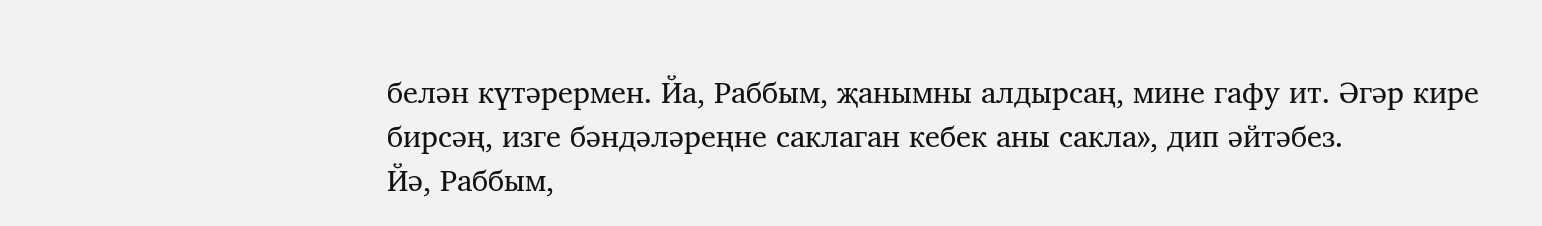белән күтәрермен. Йа, Раббым, җанымны алдырсаң, мине гафу ит. Әгәр кире бирсәң, изге бәндәләреңне саклаган кебек аны сакла», дип әйтәбез.
Йә, Раббым,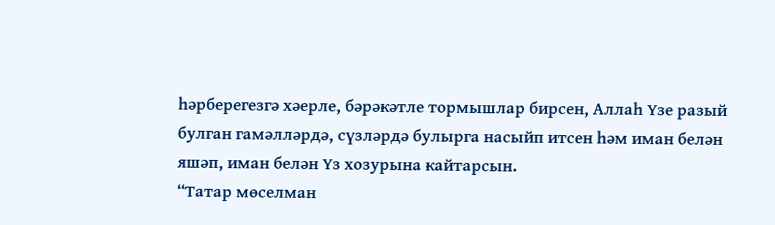һәрберегезгә хәерле, бәрәкәтле тормышлар бирсен, Аллаһ Үзе разый булган гамәлләрдә, сүзләрдә булырга насыйп итсен һәм иман белән яшәп, иман белән Үз хозурына кайтарсын.
“Татар мөселман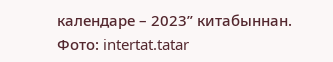календаре – 2023” китабыннан.
Фото: intertat.tatar